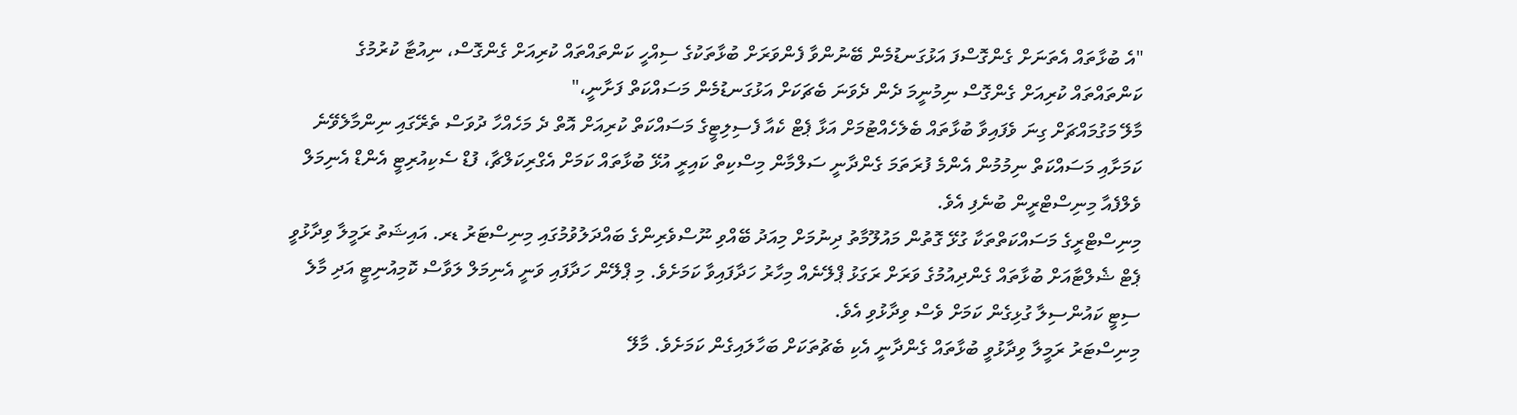"އެ ބުޅާތައް އެތަނަށް ގެންގޮސްފަ އަޅުގަނޑުމެން ބޭނުންވާ ފެންވަރަށް ބުޅާތަކުގެ ސިއްހީ ކަންތައްތައް ކުރިއަށް ގެންގޮސް، ނިއުޓާ ކުރުމުގެ ކަންތައްތައް ކުރިއަށް ގެންގޮސް ނިމުނީމަ ދެން ދެވަނަ ބެޗަކަށް އަޅުގަނޑުމެން މަސައްކަތް ފަށާނީ،"
މާލޭ މަގުމައްޗަށް ގިނަ ވެފައިވާ ބުޅާތައް ބެލެހެއްޓުމަށް އަޅާ ޕެޓް ކެއާ ފެސިލިޓީގެ މަސައްކަތް ކުރިއަށް އޮތް ދެ މަހެއްހާ ދުވަސް ތެރޭގައި ނިންމާލެވޭނެ ކަމަށާއި މަސައްކަތް ނިމުމުން އެންމެ ފުރަތަމަ ގެންދާނީ ސަލްމާން މިސްކިތް ކައިރީ އުޅޭ ބުޅާތައް ކަމަށް އެގްރިކަލްޗާ، ފުޑް ސެކިއުރިޓީ އެންޑް އެނިމަލް ވެލްފެއާ މިނިސްޓްރީން ބުނެފި އެވެ.
މިނިސްޓްރީގެ މަސައްކަތްތަކާ ގުޅޭ ގޮތުން މައުލޫމާތު ދިނުމަށް މިއަދު ބޭއްވި ނޫސްވެރިންގެ ބައްދަލުވުމުގައި މިނިސްޓަރު ޑރ. އައިޝަތު ރަމީލާ ވިދާޅުވީ ޕެޓް ޝެލްޓާއަށް ބުޅާތައް ގެންދިއުމުގެ ވަރަށް ރަގަޅު ޕްލޭނެއް މިހާރު ހަދާފައިވާ ކަމަށެވެ. މި ޕްލޭން ހަދާފައި ވަނީ އެނިމަލް ލަވާސް ކޮމިއުނިޓީ އަދި މާލެ ސިޓީ ކައުންސިލާ ގުޅިގެން ކަމަށް ވެސް ވިދާޅުވި އެވެ.
މިނިސްޓަރު ރަމީލާ ވިދާޅުވީ ބުޅާތައް ގެންދާނީ އެކި ބެޗުތަކަށް ބަހާލައިގެން ކަމަށެވެ. މާލޭ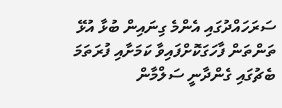ސަރަހައްދުގައި އެންމެ ގިނައިން ބުޅާ އުޅޭ ތަންތަން ފާހަގަކޮށްފައިވާ ކަމަށާއި ފުރަތަމަ ބެޗުގައި ގެންދާނީ ސަލްމާން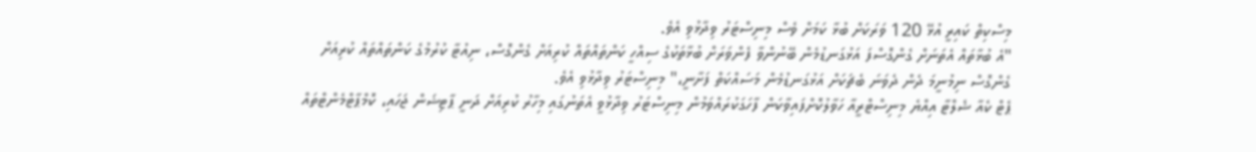މިސްކިތް ކައިރީ އުޅޭ 120 ވަރަކަށް ބުޅާ ކަމަށް ވެސް މިނިސްޓަރު ވިދާޅުވި އެވެ.
"އެ ބުޅާތައް އެތަނަށް ގެންގޮސްފަ އަޅުގަނޑުމެން ބޭނުންވާ ފެންވަރަށް ބުޅާތަކުގެ ސިއްހީ ކަންތައްތައް ކުރިއަށް ގެންގޮސް، ނިއުޓާ ކުރުމުގެ ކަންތައްތައް ކުރިއަށް ގެންގޮސް ނިމުނީމަ ދެން ދެވަނަ ބެޗަކަށް އަޅުގަނޑުމެން މަސައްކަތް ފަށާނީ،" މިނިސްޓަރު ވިދާޅުވި އެވެ.
ޕެޓް ކެއާ ޝެލްޓާ އިއްޔެ މިނިސްޓްރީއާ ހަވާލުކޮށްފައިވާކަން ފާހަގަކުރައްވަމުން މިނިސްޓަރު ވިދާޅުވީ އެތަނުގައި މިހާރު ކުރިއަށް ދަނީ ޕާޓިޝަން ޖަހައި، ކޮމްޕާޓްމެންޓްތައް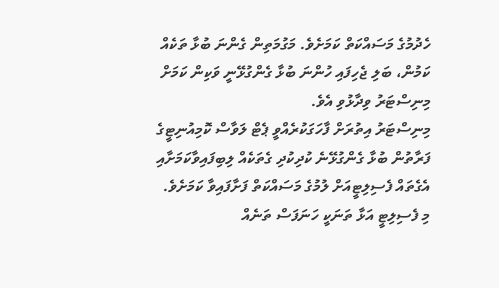ހެދުމުގެ މަސައްކަތް ކަމަށެވެ. މަގުމަތިން ގެންނަ ބުޅާ ތަކެއް ކަމުން، ބަލި ޖެހިފައި ހުންނަ ބުޅާ ގެންގުޅޭނީ ވަކިން ކަމަށް މިނިސްޓަރު ވިދާޅުވި އެވެ.
މިނިސްޓަރު އިތުރަށް ފާހަގަކުރެއްވީ ޕެޓް ލަވާސް ކޮމިއުނިޓީގެ ފަރާތުން ބުޅާ ގެންގުޅޭނެ ކުދިކުދި ގެތަކެއް ލިބިފައިވާކަމަށާއި އެގެތައް ފެސިލިޓީއަށް ލުމުގެ މަސައްކަތް ފަށާފައިވާ ކަމަށެވެ.
މި ފެސިލިޓީ އަޅާ ތަނަކީ ހަނަފަސް ތަނެއް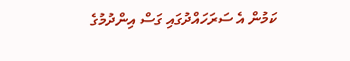ކަމުން އެ ސަރަހައްދުގައި ގަސް އިންދުމުގެ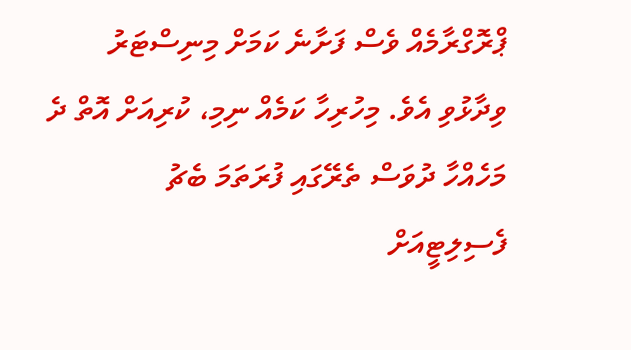ޕްރޮގްރާމެއް ވެސް ފަށާނެ ކަމަށް މިނިސްޓަރު ވިދާޅުވި އެވެ. މިހުރިހާ ކަމެއް ނިމި، ކުރިއަށް އޮތް ދެ މަހެއްހާ ދުވަސް ތެރޭގައި ފުރަތަމަ ބެޗު ފެސިލިޓީއަށް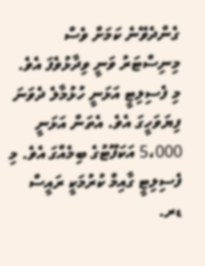ގެންދެވޭނެ ކަމަށް ވެސް މިނިސްޓަރު ވަނީ ވިދާޅުވެފަ އެވެ.
މި ފެސިލިޓީ އަޅަނީ ހުޅުމާލެ ދެވަނަ ފިޔަވަހީގަ އެވެ. އެތަން އަޅަނީ 5،000 އަކަފޫޓުގެ ބިމެއްގަ އެވެ. މި ފެސިލިޓީ ގާއިމް ކުރުމަކީ ރައީސް ޑރ.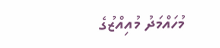މުހައްމަދު މުއިއްޒުގެ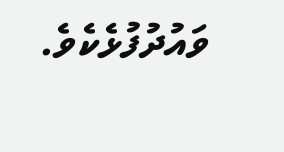ވައުދުފުޅެކެވެ.